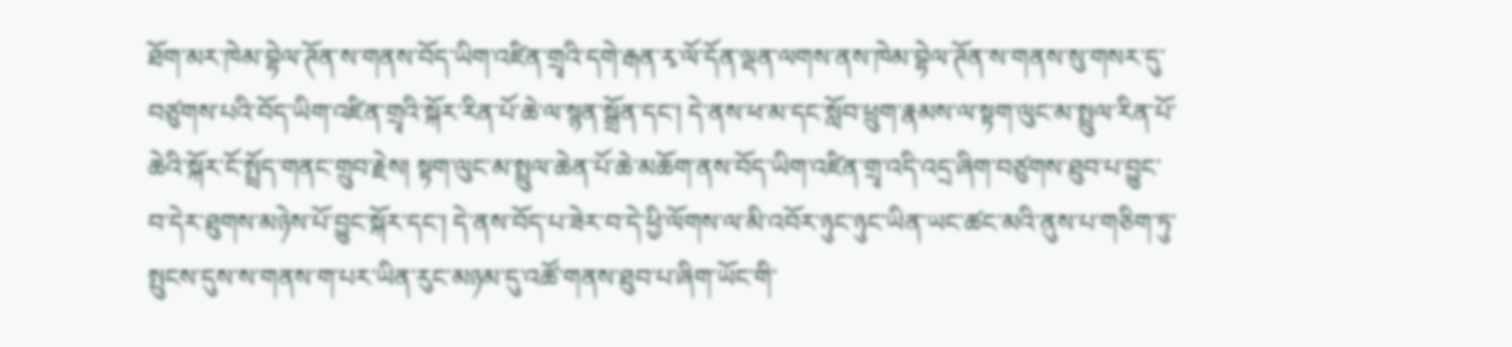ཐོག་མར་ཁེམ་བྷེལ་ཊོན་ས་གནས་བོད་ཡིག་འཛིན་གྲྭའི་དགེ་རྒན་རྭ་ལོ་དོན་ལྡན་ལགས་ནས་ཁེམ་བྷེལ་ཊོན་ས་གནས་སུ་གསར་དུ་བཙུགས་པའི་བོད་ཡིག་འཛིན་གྲྭའི་སྐོར་རིན་པོ་ཆེ་ལ་སྙན་སྒྲོན་དང་། དེ་ནས་ཕ་མ་དང་སློབ་ཕྲུག་རྣམས་ལ་སྟག་ལུང་མ་སྤྲུལ་རིན་པོ་ཆེའི་སྐོར་ངོ་སྤྲོད་གནང་གྲུབ་རྗེས། སྟག་ལུང་མ་སྤྲུལ་ཆེན་པོ་ཆེ་མཆོག་ནས་བོད་ཡིག་འཛིན་གྲྭ་འདི་འདྲ་ཞིག་བཙུགས་ཐུབ་པ་བྱུང་བ་དེར་ཐུགས་མཉེས་པོ་བྱུང་སྐོར་དང་། དེ་ནས་བོད་པ་ཟེར་བ་དེ་ཕྱི་ལོགས་ལ་མི་འབོར་ཉུང་ཉུང་ཡིན་ཡང་ཚང་མའི་ནུས་པ་གཅིག་ཏུ་སྤུངས་དུས་ས་གནས་ག་པར་ཡིན་རུང་མཉམ་དུ་འཚོ་གནས་ཐུབ་པ་ཞིག་ཡོང་གི་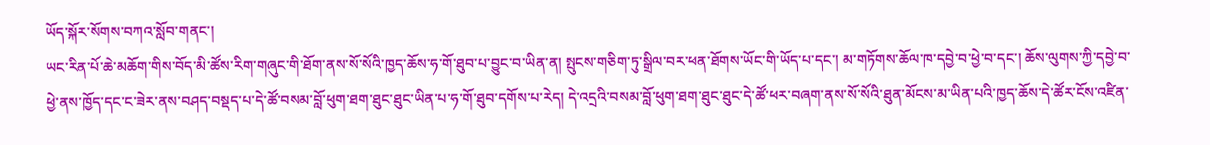ཡོད་སྐོར་སོགས་བཀའ་སློབ་གནང་།
ཡང་རིན་པོ་ཆེ་མཆོག་གིས་བོད་མི་ཚོས་རིག་གཞུང་གི་ཐོག་ནས་སོ་སོའི་ཁྱད་ཆོས་ཧ་གོ་ཐུབ་པ་བྱུང་བ་ཡིན་ན། སྤུངས་གཅིག་ཏུ་སྒྲིལ་བར་ཕན་ཐོགས་ཡོང་གི་ཡོད་པ་དང་། མ་གཏོགས་ཆོལ་ཁ་དབྱེ་བ་ཕྱེ་བ་དང་། ཆོས་ལུགས་ཀྱི་དབྱེ་བ་ཕྱེ་ནས་ཁྱོད་དང་ང་ཟེར་ནས་བཤད་བསྡད་པ་དེ་ཚོ་བསམ་བློ་ཕུག་ཐག་ཐུང་ཐུང་ཡིན་པ་ཧ་གོ་ཐུབ་དགོས་པ་རེད། དེ་འདྲའི་བསམ་བློ་ཕུག་ཐག་ཐུང་ཐུང་དེ་ཚོ་ཕར་བཞག་ནས་སོ་སོའི་ཐུན་མོངས་མ་ཡིན་པའི་ཁྱད་ཆོས་དེ་ཚོར་ངོས་འཛིན་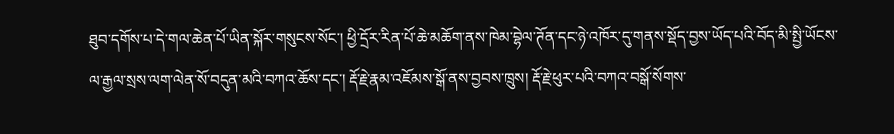ཐུབ་དགོས་པ་དེ་གལ་ཆེན་པོ་ཡིན་སྐོར་གསུངས་སོང་། ཕྱི་དྲོར་རིན་པོ་ཆེ་མཆོག་ནས་ཁེམ་བྷེལ་ཊོན་དང་ཉེ་འཁོར་དུ་གནས་སྡོད་བྱས་ཡོད་པའི་བོད་མི་སྤྱི་ཡོངས་ལ་རྒྱལ་སྲས་ལག་ལེན་སོ་བདུན་མའི་བཀའ་ཆོས་དང་། རྡོ་རྗེ་རྣམ་འཇོམས་སྒོ་ནས་བྱབས་ཁྲུས། རྡོ་རྗེ་ཕུར་པའི་བཀའ་བསྒོ་སོགས་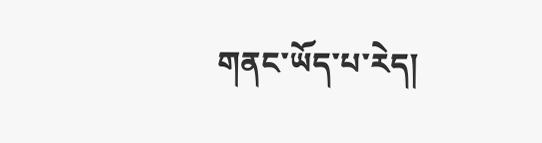གནང་ཡོད་པ་རེད།